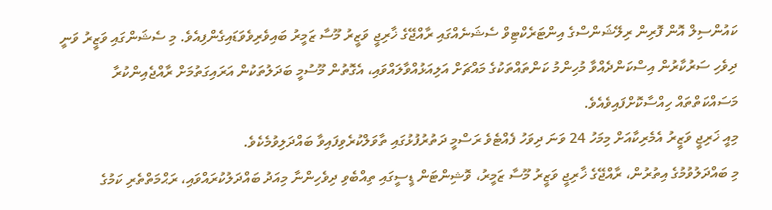ކައުންސިލް އޮން ފޮރިން ރިލޭޝަންސްގެ އިންޓަރެކްޓިވް ސެޝަނެއްގައި ރާއްޖޭގެ ޚާރިޖީ ވަޒީރު މޫސާ ޒަމީރު ބައިވެރިވެވަޑައިގެންފިއެވެ. މި ސެޝަންގައި ވަޒީރު ވަނީ ދިވެހި ސަރުކާރުން އިސްކަންދެއްވާ މުހިންމު ކަންތައްތަކުގެ މައްޗަށް އަލިއަޅުއްވާލައްވައި، އެގޮތުން މޫސުމީ ބަދަލުތަކުން އަރައިގަތުމަށް ރާއްޖެއިންކުރާ މަސައްކަތްތައް ހިއްސާކޮށްފައިވެއެވެ.
މިއީ ޚަރިޖީ ވަޒީރު އެމެރިކާއަށް މިމަހު 24 ވަނަ ދިވަހު ފެއްޓެވެ ރަސްމީ ދަތުރުފުޅުގައި ތާވަލްކުރެވިފައިވާ ބައްދަލިވުމެކެވެ.
މި ބައްދަލުވުމުގެ އިތުރުން، ރާއްޖޭގެ ޚާރިޖީ ވަޒީރު މޫސާ ޒަމީރު، ވޮޝިންޓަން ޑީސީގައި ތިއްބެވި ދިވެހިންނާ މިއަދު ބައްދަލުކުރައްވައި، ރަޙްމަތްތެރި ކަމުގެ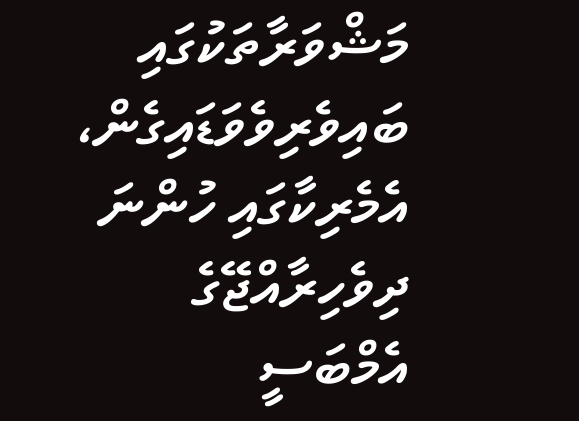މަޝްވަރާތަކުގައި ބައިވެރިވެވަޑައިގެން، އެމެރިކާގައި ހުންނަ ދިވެހިރާއްޖޭގެ އެމްބަސީ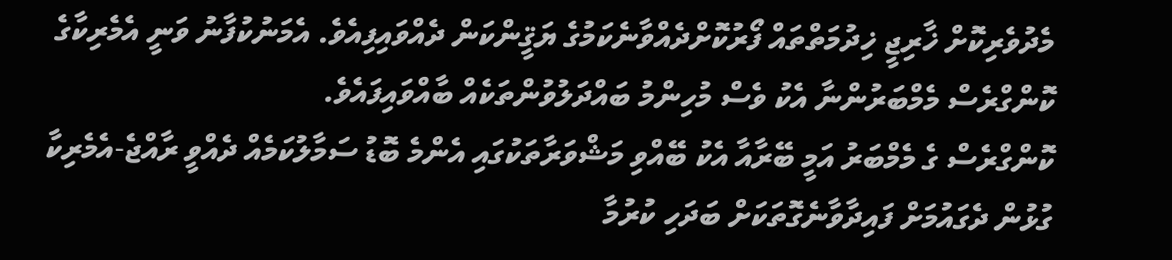މެދުވެރިކޮށް ޚާރިޖީ ޚިދުމަތްތައް ފޯރުކޮށްދެއްވާނެކަމުގެ ޔަޤީންކަން ދެއްވައިފިއެވެ. އެމަނުކުފާނު ވަނީ އެމެރިކާގެ ކޮންގްރެސް މެމްބަރުންނާ އެކު ވެސް މުހިންމު ބައްދަލުވުންތަކެއް ބާއްވައިފައެވެ.
ކޮންގްރެސް ގެ މެމްބަރު އަމީ ބޭރާއާ އެކު ބޭއްވި މަޝްވަރާތަކުގައި އެންމެ ބޮޑު ސަމާލުކަމެއް ދެއްވީ ރާއްޖެ-އެމެރިކާ ގުޅުން ދެގައުމަށް ފައިދާވާނެގޮތަކަށް ބަދަހި ކުރުމާ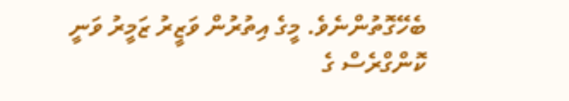ބެހޭގޮތުންނެވެ. މީގެ އިތުރުން ވަޒީރު ޒަމީރު ވަނީ ކޮންގްރެސް ގެ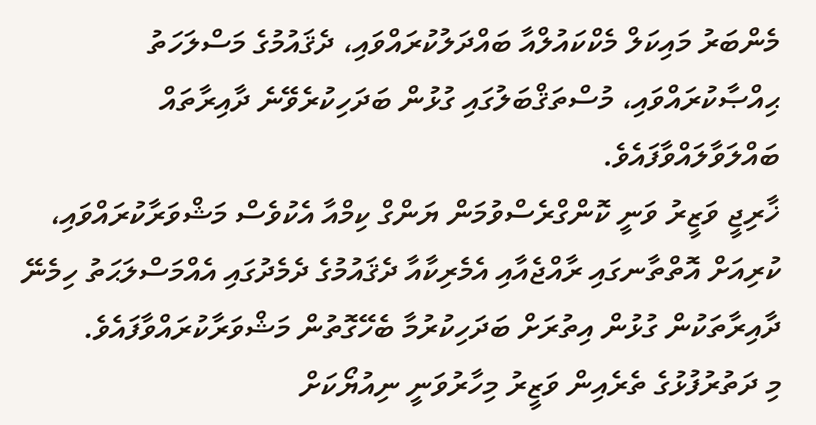މެންބަރު މައިކަލް މެކްކައުލްއާ ބައްދަލުކުރައްވައި، ދެޤައުމުގެ މަސްލަހަތު ޙިއްޞާކުރައްވައި، މުސްތަޤްބަލުގައި ގުޅުން ބަދަހިކުރެވޭނެ ދާއިރާތައް ބައްލަވާލައްވާފައެވެ.
ޚާރިޖީ ވަޒީރު ވަނީ ކޮންގްރެސްވުމަން ޔަންގް ކިމްއާ އެކުވެސް މަޝްވަރާކުރައްވައި، ކުރިއަށް އޮތްތާނގައި ރާއްޖެއާއި އެމެރިކާއާ ދެޤައުމުގެ ދެމެދުގައި އެއްމަސްލަޙަތު ހިމެނޭ ދާއިރާތަކުން ގުޅުން އިތުރަށް ބަދަހިކުރުމާ ބެހޭގޮތުން މަޝްވަރާކުރައްވާފައެވެ.
މި ދަތުރުފުޅުގެ ތެރެއިން ވަޒީރު މިހާރުވަނީ ނިއުޔޯކަށް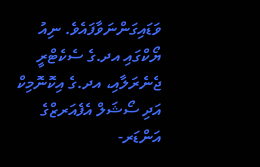ވަޑައިގަންނަވާފައެވެ. ނިއު ޔޯކްގައި އދ.ގެ ސެކެޓްރީ ޖެނެރަލާއި، އދ.ގެ އިކޮނޮމިކް އަދި ސޯޝަލް އެފެއަރޒްގެ އަންޑަރ-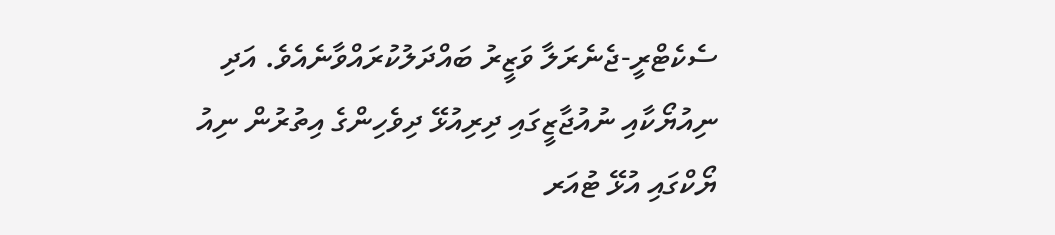ސެކެޓްރީ-ޖެނެރަލާ ވަޒީރު ބައްދަލުކުރައްވާނެއެވެ. އަދި ނިއުޔޯކާއި ނުއުޖާޒީގައި ދިރިއުޅޭ ދިވެހިންގެ އިތުރުން ނިއު ޔޯކްގައި އުޅޭ ޓުއަރ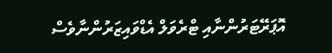އޮޕަރޭޓަރުންނާއި ޓްރެވަލް އެޑްވައިޒަރުންނާވެސް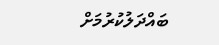ބައްދަލުކުރުމަށް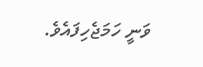ވަނީ ހަމަޖެހިފައެވެ.